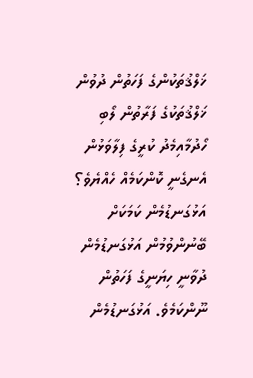ޚަލްޤުތަކުންގެ ފަހަތުން ދުވުން
ޚަލްޤުތަކުގެ ފަރާތުން ލޯބި ހޯދުމާއިމެދު ކުރީގެ ފިލާވަޅުން އެނގެނީ ކޮންކަމެއް ހެއްޔެވެ؟ އަޅުގަނޑުމެން ކަމަކަށް ބޭނުންވުމުން އަޅުގަނޑުމެން ދުވާނީ ހިޔަނީގެ ފަހަތުން ނޫންކަމެވެ. އަޅުގަނޑުމެން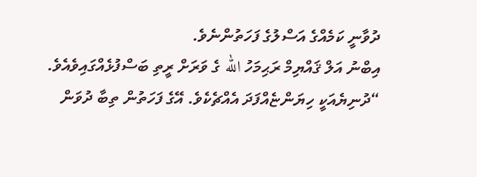ދުވާނީ ކަމެއްގެ އަސްލުގެ ފަހަތުންނެވެ.
އިބްނު އަލް ޤައްޔިމް ރަޙިމަހު الله ގެ ވަރަށް ރީތި ބަސްފުޅެއްގައިވެއެވެ.
“ދުނިޔެއަކީ ހިޔަންޏެއްފަދަ އެއްޗެކެވެ. އޭގެ ފަހަތުން ތިބާ ދުވަން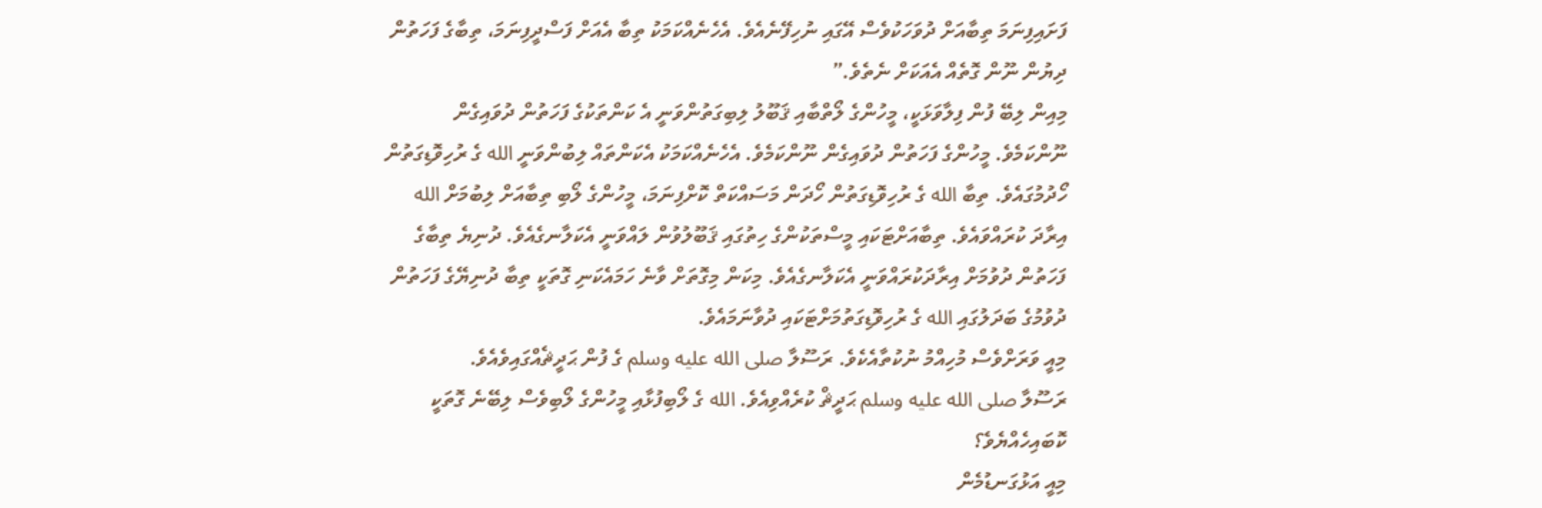ފަށައިފިނަމަ ތިބާއަށް ދުވަހަކުވެސް އޭގައި ނުހިފޭނެއެވެ. އެހެނެއްކަމަކު ތިބާ އެއަށް ފަސްދީފިނަމަ، ތިބާގެ ފަހަތުން ދިޔުން ނޫން ގޮތެއް އެއަކަށް ނެތެވެ.”
މިއިން ލިބޭ ފުން ފިލާވަޅަކީ، މީހުންގެ ލޯތްބާއި ޤަބޫލު ލިބިގަތުންވަނީ އެ ކަންތަކުގެ ފަހަތުން ދުވައިގެން ނޫންކަމެވެ. މީހުންގެ ފަހަތުން ދުވައިގެން ނޫންކަމެވެ. އެހެނެއްކަމަކު އެކަންތައް ލިބުންވަނީ الله ގެ ރުހިވޮޑިގަތުން ހޯދުމުގައެވެ. ތިބާ الله ގެ ރުހިވޮޑިގަތުން ހޯދަން މަސައްކަތް ކޮށްފިނަމަ، މީހުންގެ ލޯބި ތިބާއަށް ލިބުމަށް الله އިރާދަ ކުރައްވައެވެ. ތިބާއަށްޓަކައި މީސްތަކުންގެ ހިތުގައި ޤަބޫލުވުން ލައްވަނީ އެކަލާނގެއެވެ. ދުނިޔެ ތިބާގެ ފަހަތުން ދުވުމަށް އިރާދަކުރައްވަނީ އެކަލާނގެއެވެ. މިކަން މިގޮތަށް ވާނެ ހަމައެކަނި ގޮތަކީ ތިބާ ދުނިޔޭގެ ފަހަތުން ދުވުމުގެ ބަދަލުގައި الله ގެ ރުހިވޮޑިގަތުމަށްޓަކައި ދުވާނަމައެވެ.
މިއީ ވަރަށްވެސް މުހިއްމު ނުކުތާއެކެވެ. ރަސޫލާ صلى الله عليه وسلم ގެ ފުން ޙަދީޘެއްގައިވެއެވެ.
ރަސޫލާ صلى الله عليه وسلم ޙަދީޘް ކުރެއްވިއެވެ. الله ގެ ލޯބިފުޅާއި މީހުންގެ ލޯބިވެސް ލިބޭނެ ގޮތަކީ ކޮބައިހެއްޔެވެ؟
މިއީ އަޅުގަނޑުމެން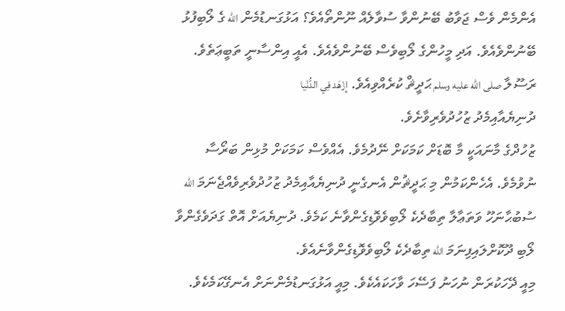އެންމެން ވެސް ޖަވާބު ބޭނުންވާ ސުވާލެއް ނޫންތޯއެވެ؟ އަޅުގަނޑުމެން الله ގެ ލޯބިފުޅު ބޭނުންވެއެވެ. އަދި މީހުންގެ ލޯބިވެސް ބޭނުންވެއެވެ. އެއީ އިންސާނީ ތަބީޢަތެވެ.
ރަސޫލާ صلى الله عليه وسلم ޙަދީޘް ކުރެއްވިއެވެ. إِزْهَد فِي الدُّنْيا
ދުނިޔެއާއިމެދު ޒުހުދުވެރިވާށެވެ.
ޒުހުދްގެ މާނައަކީ މާ ބޮޑަށް ކަމަކަށް ނޭދުމެވެ. އެއްވެސް ކަމަކަށް މުޅިން ބަރޯސާ ނުވުމެވެ. އެހެންކަމުން މި ޙަދީޘުން އެނގެނީ ދުނިޔެއާއިމެދު ޒުހުދުވެރިވެއްޖެނަމަ الله ސުބުޙާނަހޫ ވަތަޢާލާ ތިބާދެކެ ލޯބިވެވޮޑިގެންވާނެ ކަމެވެ. ދުނިޔެއަށް އޮތް ގަދަވެގެންވާ ލޯބި ދޫކޮށްލައިފިނަމަ الله ތިބާދެކެ ލޯބިވެވޮޑިގެންވާނެއެވެ.
މިއީ ދޭހަކުރަން ނުހަނު ފަސޭހަ ވާހަކައެކެވެ. މިއީ އަޅުގަނޑުމެންނަށް އެނގޭކަމެކެވެ.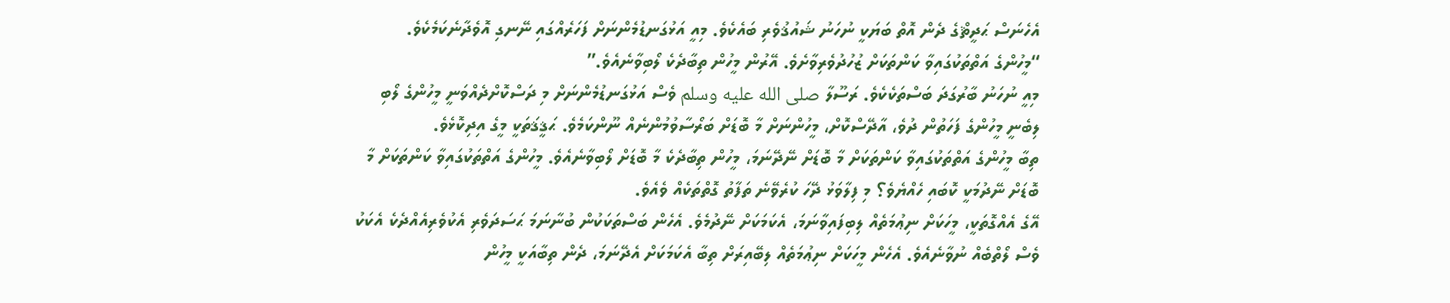އެހެނަސް ޙަދީޘްގެ ދެން އޮތް ބަޔަކީ ނުހަނު ޝައުޤުވެރި ބައެކެވެ. މިއީ އަޅުގަނޑުމެންނަށް ފަހަރެއްގައި ނޭނގި އޮވެދާނެކަމެކެވެ.
“މީހުންގެ އަތްތަކުގައިވާ ކަންތަކަށް ޒުހުދުވެރިވާށެވެ. އޭރުން މީހުން ތިބާދެކެ ލޯބިވާނެއެވެ.”
މިއީ ނުހަނު ބާރުގަދަ ބަސްތަކެކެވެ. ރަސޫލާ صلى الله عليه وسلم ވެސް އަޅުގަނޑުމެންނަށް މި ދަސްކޮށްދެއްވަނީ މީހުންގެ ލޯބި ލިބެނީ މީހުންގެ ފަހަތުން ދުވެ، އާދޭސްކޮށް، މީހުންނަށް މާ ބޮޑަށް ބަރޯސާވުމުންނެއް ނޫންކަމެވެ. ޙަޤީޤަތަކީ މީގެ އިދިކޮޅެވެ.
ތިބާ މީހުންގެ އަތްތަކުގައިވާ ކަންތަކަށް މާ ބޮޑަށް ނޭދޭނަމަ، މީހުން ތިބާދެކެ މާ ބޮޑަށް ލޯބިވާނެއެވެ. މީހުންގެ އަތްތަކުގައިވާ ކަންތަކަށް މާ ބޮޑަށް ނޭދުމަކީ ކޮބައި ހެއްޔެވެ؟ މި ފިލާވަޅު ދޭހަ ކުރެވޭނެ ތަފާތު ގޮތްތަކެއް ވެއެވެ.
އޭގެ އެއްގޮތަކީ، މީހަކަށް ނިޢުމަތެއް ލިބިފައިވާނަމަ، އެކަމަކަށް ނޭދުމެވެ. އެހެން ބަސްތަކަކުން ބުނާނަމަ ޙަސަދަވެރި އެކުވެރިއެއްދެކެ އެކަކު ވެސް ލޯތްބެއް ނުވާނެއެވެ. އެހެން މީހަކަށް ނިޢުމަތެއް ލިބޭއިރަށް ތިބާ އެކަމަކަށް އެދޭނަމަ، ދެން ތިބާއަކީ މީހުން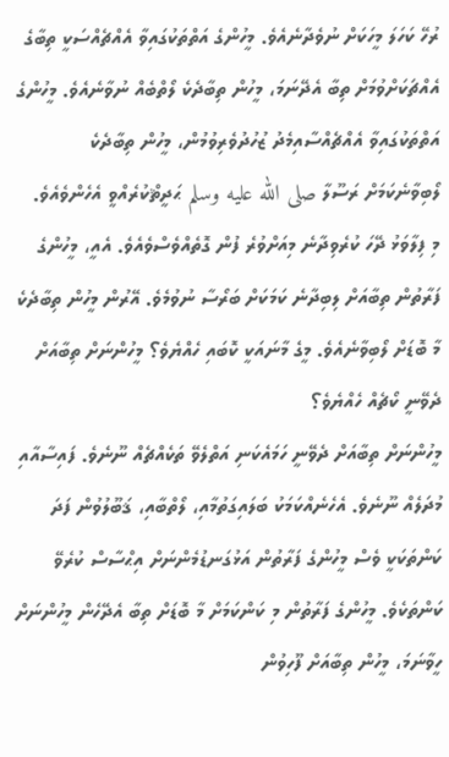ރުހޭ ކަހަލަ މީހަކަށް ނުވެދާނެއެވެ. މީހުންގެ އަތްތަކުގައިވާ އެއްޗެއްސަކީ ތިބާގެ އެއްޗަކަށްވުމަށް ތިބާ އެދޭނަމަ، މީހުން ތިބާދެކެ ލޯތްބެއް ނުވާނެއެވެ. މީހުންގެ އަތްތަކުގައިވާ އެއްޗެއްސާއިމެދު ޒުހުދުވެރިވުމުން، މީހުން ތިބާދެކެ ލޯބިވާނެކަމަށް ރަސޫލާ صلى الله عليه وسلم ޙަދީޘްކުރެއްވީ އެހެންވެއެވެ.
މި ފިލާވަޅު ދޭހަ ކުރެވިދާނެ މިއަށްވުރެ ފުން ގޮތެއްވެސްވެއެވެ. އެއީ، މީހުންގެ ފަރާތުން ތިބާއަށް ލިބިދާނެ ކަމަކަށް ބަރޯސާ ނުވުމެވެ. އޭރުން މީހުން ތިބާދެކެ މާ ބޮޑަށް ލޯބިވާނެއެވެ. މީގެ މާނައަކީ ކޮބައި ހެއްޔެވެ؟ މީހުންނަށް ތިބާއަށް ދެވޭނީ ކޯޗެއް ހެއްޔެވެ؟
މީހުންނަށް ތިބާއަށް ދެވޭނީ ހަމައެކަނި އަތްލެވޭ ތަކެއްޗެއް ނޫނެވެ. ފައިސާއާއި މުދަލެއް ނޫނެވެ. އެހެނެއްކަމަކު ބަލައިގަތުމާއި، ލޯތްބާއި، ޤަބޫލުވުން ފަދަ ކަންތަކަކީ ވެސް މީހުންގެ ފަރާތުން އަޅުގަނޑުމެންނަށް އިޙްސާސް ކުރެވޭ ކަންތަކެވެ. މީހުންގެ ފަރާތުން މި ކަންކަމަށް މާ ބޮޑަށް ތިބާ އެދޭހެން މީހުންނަށް ހީވާނަމަ، މީހުން ތިބާއަށް ފޫހިވުން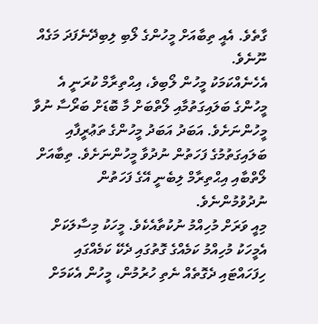ގާތެވެ. އެއީ ތިބާއަށް މީހުންގެ ލޯބި ލިބިދޭނެފަދަ މަގެއް ނޫނެވެ.
އެހެނެއްކަމަކު މީހުން ލޯބިވެ، އިޙްތިރާމް ކުރަނީ އެ މީހުންގެ ބަލައިގަތުމާއި ލޯތްބަށް މާ ބޮޑަށް ބަރޯސާ ނުވާ މީހުންނަށެވެ. އަބަދު އަބަދު މީހުންގެ ތަޢުރީފާއި ބަލައިގަތުމުގެ ފަހަތުން ނުދުވާ މީހުންނަށެވެ. ތިބާއަށް ލޯތްބާއި އިޙްތިރާމް ލިބެނީ އޭގެ ފަހަތުން ނުދުވުމުންނެވެ.
މިއީ ވަރަށް މުހިއްމު ނުކުތާއެކެވެ. މީހަކު މިސާލަކަށް އެމީހަކު މުހިއްމު ކަމެއްގެ ގޮތުގައި ދެކޭ ކަމެއްގައި ހިފަހައްޓައި ދެގޮތެއް ނެތި ހުރުމުން، މީހުން އެކަމަށް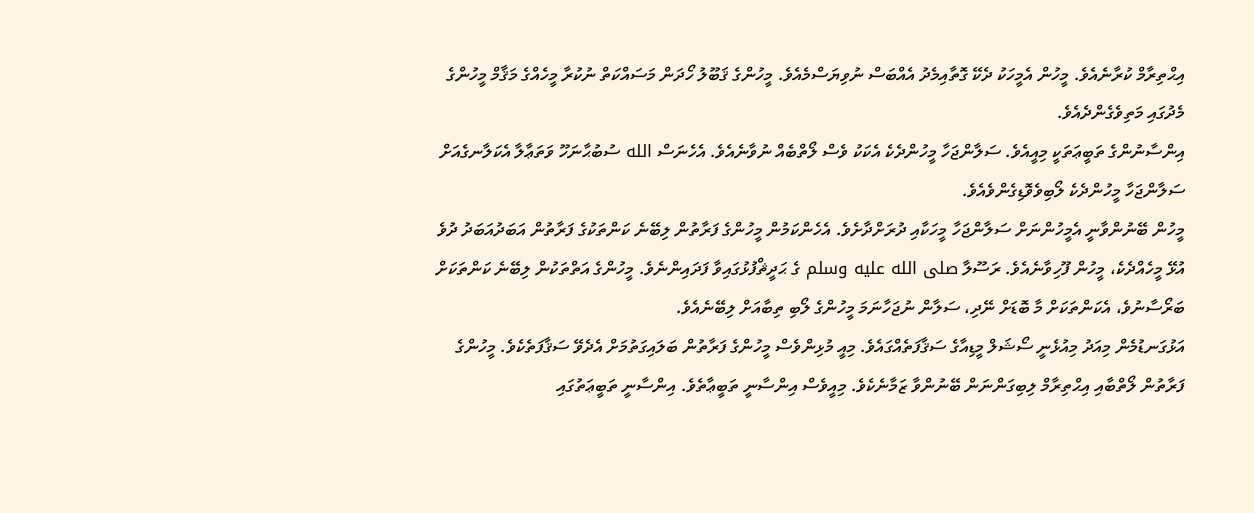އިޙްތިރާމް ކުރާނެއެވެ. މީހުން އެމީހަކު ދެކޭ ގޮތާއިމެދު އެއްބަސް ނުވިޔަސްމެއެވެ. މީހުންގެ ޤަބޫލު ހޯދަން މަސައްކަތް ނުކުރާ މީހެއްގެ މަޤާމް މީހުންގެ މެދުގައި މަތިވެގެންދެއެވެ.
އިންސާނުންގެ ތަބީޢަތަކީ މިއީއެވެ. ސަލާންޖަހާ މީހުންދެކެ އެކަކު ވެސް ލޯތްބެއް ނުވާނެއެވެ. އެހެނަސް الله ސުބުޙާނަހޫ ވަތަޢާލާ އެކަލާނގެއަށް ސަލާންޖަހާ މީހުންދެކެ ލޯބިވެވޮޑިގެންވެއެވެ.
މީހުން ބޭނުންވާނީ އެމީހުންނަށް ސަލާންޖަހާ މީހަކާއި ދުރަށްދާށެވެ. އެހެންކަމުން މީހުންގެ ފަރާތުން ލިބޭނެ ކަންތަކުގެ ފަރާތުން އަބަދުއަބަދު ދުވެ އުޅޭ މީހެއްދެކެ، މީހުން ފޫހިވާނެއެވެ. ރަސޫލާ صلى الله عليه وسلم ގެ ޙަދީޘްފުޅުގައިވާ ފަދައިންނެވެ. މީހުންގެ އަތްތަކުން ލިބޭނެ ކަންތަކަށް ބަރޯސާނުވެ، އެކަންތަކަށް މާ ބޮޑަށް ނޭދި، ސަލާން ނުޖަހާނަމަ މީހުންގެ ލޯބި ތިބާއަށް ލިބޭނެއެވެ.
އަޅުގަނޑުމެން މިއަދު މިއުޅެނީ ސޯޝަލް މީޑިއާގެ ސަޤާފަތެއްގައެވެ. މިއީ މުޅިންވެސް މީހުންގެ ފަރާތުން ބަލައިގަތުމަށް އެދެވޭ ސަޤާފަތެކެވެ. މީހުންގެ ފަރާތުން ލޯތްބާއި އިޙްތިރާމް ލިބިގަންނަން ބޭނުންވާ ޒަމާނެކެވެ. މިއީވެސް އިންސާނީ ތަބީޢާތެވެ. އިންސާނީ ތަބީޢަތުގައި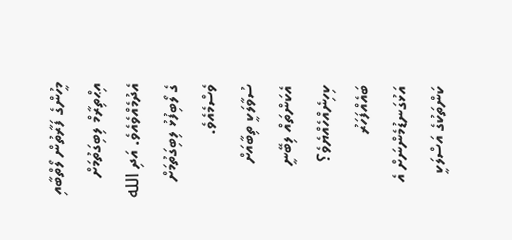މީހުންގެ ފަރާތުން ލޯތްބާއި އިޙްތިރާމް ލިބިގަތުމަށް އެދުމެއްވެއެވެ. އަދި الله ގެ ލޯބިފުޅު ލިބިގަތުމަށް ވެސްމެއެވެ.
ސުވާލަކީ ތިބާއަށް އެކަންތައް ލިބޭނީ ކިހިނެއްހެއްޔެވެ؟ ބައެއްފަހަރު އަޅުގަނޑުމެންނަށް އެ ކަންތަކުގެ އަސްލަކީ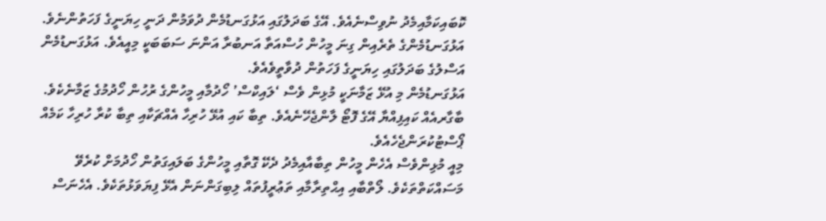ކޮބައިކަމާއިމެދު ނުވިސްނެއެވެ. އޭގެ ބަދަލުގައި އަޅުގަނޑުމެން ދުވަމުން ދަނީ ހިޔަނީގެ ފަހަތުންނެވެ. އަޅުގަނޑުމެންގެ ތެރެއިން ގިނަ މީހުން ހުސްއަތާ އަނބުރާ އަންނަ ސަބަބަކީ މިއީއެވެ. އަޅުގަނޑުމެން އަސްލުގެ ބަދަލުގައި ހިޔަނީގެ ފަހަތުން ދުވާތީވެއެވެ.
އަޅުގަނޑުމެން މި އުޅޭ ޒަމާނަކީ މުޅިން ވެސް ‘ލައިކްސް’ ހޯދުމާއި މީހުންގެ ރުހުން ހޯދުމުގެ ޒަމާނެކެވެ. ބާގާރއެއް ކައިފިއްޔާ އޭގެ ފޮޓޯ ލާންޖެހޭނެއެވެ. ތިބާ ކައި އުޅޭ ހުރިހާ އެއްޗަކާއި ތިބާ ކުރާ ހުރިހާ ކަމެއް ޕޯސްޓުކުރަންޖެހެއެވެ.
މިއީ މުޅިންވެސް އެހެން މީހުން ތިބާއާއިމެދު ދެކޭ ގޮތާއި މީހުންގެ ބަލައިގަތުން ހޯދުމަށް ކުރެވޭ މަސައްކަތްތަކެވެ. ލޯތްބާއި އިޙްތިރާމާއި ތަޢުރީފުތައް ލިބިގަންނަން އެޅޭ ފިޔަވަޅުތަކެވެ. އެހެނަސް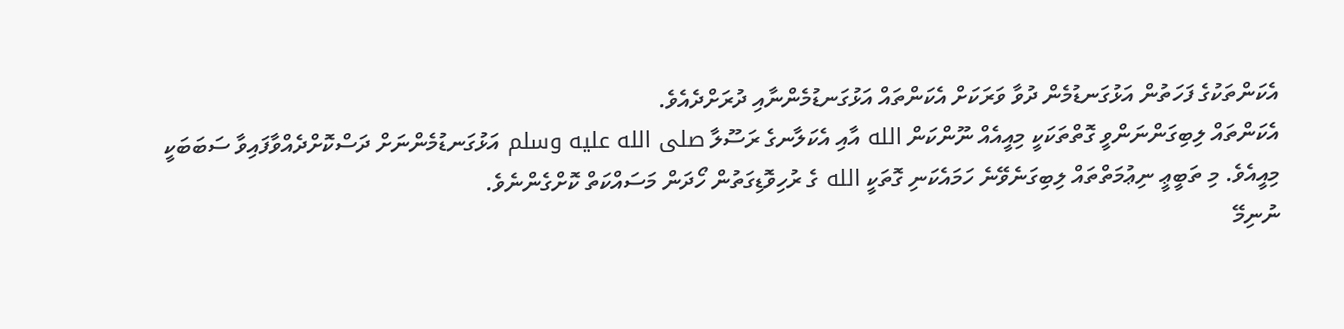އެކަންތަކުގެ ފަހަތުން އަޅުގަނޑުމެން ދުވާ ވަރަކަށް އެކަންތައް އަޅުގަނޑުމެންނާއި ދުރަށްދެއެވެ.
އެކަންތައް ލިބިގަންނަންވީ ގޮތްތަކަކީ މިއީއެއް ނޫންކަން الله އާއި އެކަލާނގެ ރަސޫލާ صلى الله عليه وسلم އަޅުގަނޑުމެންނަށް ދަސްކޮށްދެއްވާފައިވާ ސަބަބަކީ މިއީއެވެ. މި ތަބީޢީ ނިޢުމަތްތައް ލިބިގަނެވޭނެ ހަމައެކަނި ގޮތަކީ الله ގެ ރުހިވޮޑިގަތުން ހޯދަން މަސައްކަތް ކޮށްގެންނެވެ.
ނުނިމޭ